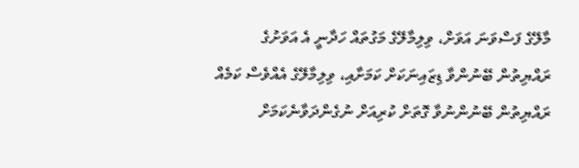މާލޭގެ ފަސްވަނަ އަވަށް، ވިލިމާލޭގެ މަގުތައް ހަދާނީ އެ އަވަށުގެ ރައްޔިތުން ބޭނުންވާ ޑިޒައިނަކަށް ކަމަށާއި، ވިލިމާލޭގެ އެއްވެސް ކަމެއް ރައްޔިތުން ބޭނުންނުވާ ގޮތަށް ކުރިއަށް ނުގެންދަވާނެކަމަށް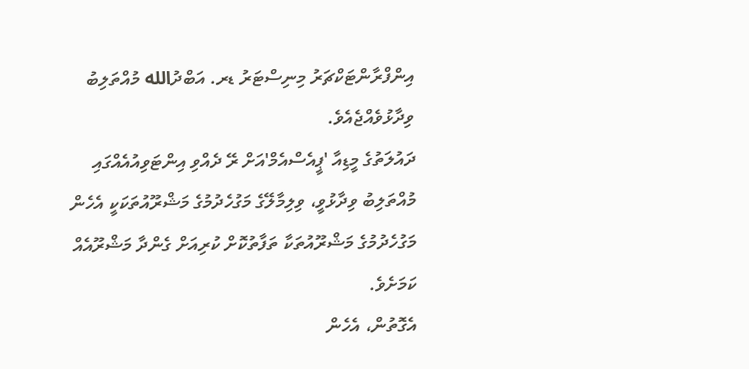އިންފްރާންޓަކްޗަރު މިނިސްޓަރު ޑރ. އަބްދުالله މުއްތަލިބު ވިދާޅުވެއްޖެއެވެ.
ދައުލަތުގެ މީޑިއާ 'ޕީއެސްއެމް'އަށް ރޭ ދެއްވި އިންޓަވިއުއެއްގައި މުއްތަލިބު ވިދާޅުވީ، ވިލިމާލޭގެ މަގުހެދުމުގެ މަޝްރޫއުތަކަކީ އެހެން މަގުހެދުމުގެ މަޝްރޫއުތަކާ ތަފާތުކޮށް ކުރިއަށް ގެންދާ މަޝްރޫއެއް ކަމަށެވެ.
އެގޮތުން، އެހެން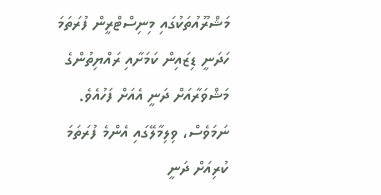މަޝްރޫއުތަކުގައި މިނިސްޓްރީން ފުރަތަމަ ހަދަނީ ޑިޒައިން ކަމަށާއި ރައްޔިތުންގެ މަޝްވަރާއަށް ދަނީ އެއަށް ފަހުއެވެ. ނަމަވެސް، ވިލިމާލޭގައި އެންމެ ފުރަތަމަ ކުރިއަށް ދަނީ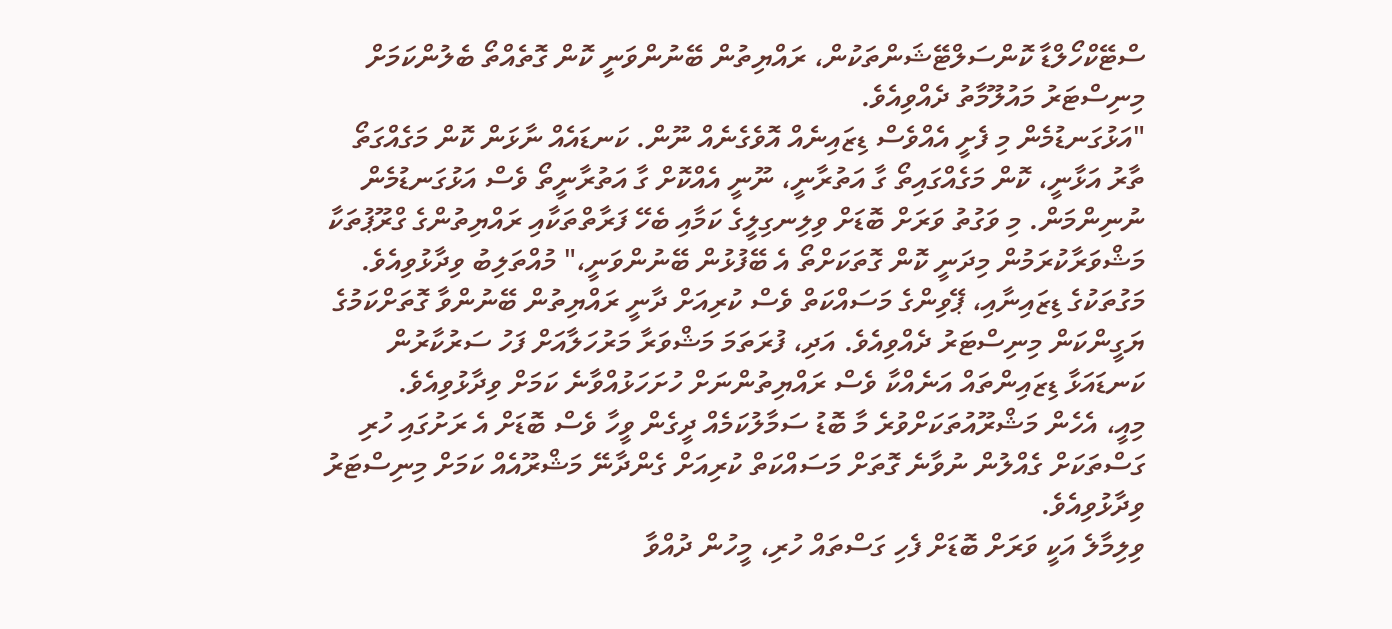ސްޓޭކްހޯލްޑާ ކޮންސަލްޓޭޝަންތަކުން، ރައްޔިތުން ބޭނުންވަނީ ކޮން ގޮތެއްތޯ ބެލުންކަމަށް މިނިސްޓަރު މައުލޫމާތު ދެއްވިއެވެ.
"އަޅުގަނޑުމެން މި ފެށީ އެއްވެސް ޑިޒައިނެއް އޮވެގެނެއް ނޫން. ކަނޑައެއް ނާޅަން ކޮން މަގެއްގަތޯ ތާރު އަޅާނީ، ކޮން މަގެއްގައިތޯ ގާ އަތުރާނީ، ނޫނީ އެއްކޮށް ގާ އަތުރާނީތޯ ވެސް އަޅުގަނޑުމެން ނުނިންމަން. މި ވަގުތު ވަރަށް ބޮޑަށް ވިލިނގިލީގެ ކަމާއި ބެހޭ ފަރާތްތަކާއި ރައްޔިތުންގެ ގްރޫޕުތަކާ މަޝްވަރާކުރަމުން މިދަނީ ކޮން ގޮތަކަށްތޯ އެ ބޭފުޅުން ބޭނުންވަނީ،" މުއްތަލިބު ވިދާޅުވިއެވެ.
މަގުތަކުގެ ޑިޒައިނާއި، ޕޭވިންގެ މަސައްކަތް ވެސް ކުރިއަށް ދާނީ ރައްޔިތުން ބޭނުންވާ ގޮތަށްކަމުގެ ޔަގީންކަން މިނިސްޓަރު ދެއްވިއެވެ. އަދި، ފުރަތަމަ މަޝްވަރާ މަރުހަލާއަށް ފަހު ސަރުކާރުން ކަނޑައަޅާ ޑިޒައިންތައް އަނެއްކާ ވެސް ރައްޔިތުންނަށް ހުށަހަޅުއްވާނެ ކަމަށް ވިދާޅުވިއެވެ.
މިއީ، އެހެން މަޝްރޫއުތަކަށްވުރެ މާ ބޮޑު ސަމާލުކަމެއް ދީގެން ވީހާ ވެސް ބޮޑަށް އެ ރަށުގައި ހުރި ގަސްތަކަށް ގެއްލުން ނުވާނެ ގޮތަށް މަސައްކަތް ކުރިއަށް ގެންދާނޭ މަޝްރޫއެއް ކަމަށް މިނިސްޓަރު ވިދާޅުވިއެވެ.
ވިލިމާލެ އަކީ ވަރަށް ބޮޑަށް ފެހި ގަސްތައް ހުރި، މީހުން ދުއްވާ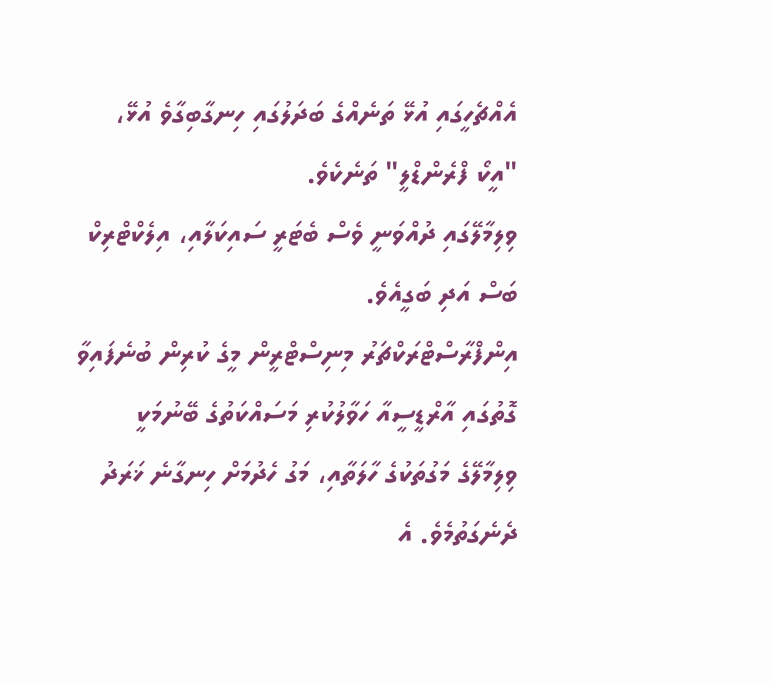އެއްޗެހީގައި އުޅޭ ތަނެއްގެ ބަދަލުގައި ހިނގާބިގާވެ އުޅޭ، "އީކޯ ފްރެންޑްލީ" ތަނެކެވެ.
ވިލިމާލޭގައި ދުއްވަނީ ވެސް ބެޓަރީ ސައިކަލާއި، އިލެކްޓްރިކް ބަސް އަދި ބަގީއެވެ.
އިންފްރާސްޓްރަކްޗަރު މިނިސްޓްރީން މީގެ ކުރިން ބުނެފައިވާ ގޮތުގައި އާރްޑީސީއާ ހަވާލުކުރި މަސައްކަތުގެ ބޭނުމަކީ ވިލިމާލޭގެ މަގުތަކުގެ ހާލަތާއި، މަގު ހެދުމަށް ހިނގާނެ ޚަރަދު ދެނެގަތުމެވެ. އެ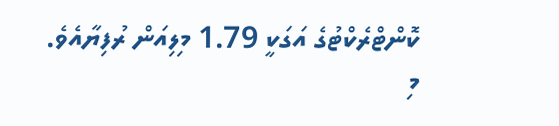ކޮންޓްރެކްޓުގެ އަގަކީ 1.79 މިލިއަން ރުފިޔާއެވެ.
މި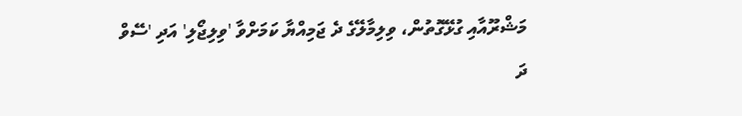މަޝްރޫއާއި ގުޅޭގޮތުން، ވިލިމާލޭގެ ދެ ޖަމިއްޔާ ކަމަށްވާ 'ވިލިޖޯލި' އަދި 'ސޭވް ދަ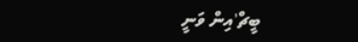ބީޗް'އިން ވަނީ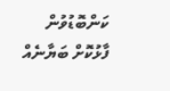ކަންބޮޑުވުން ފާޅުކޮށް ބަޔާނެއް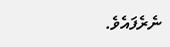ނެރެފައެވެ.